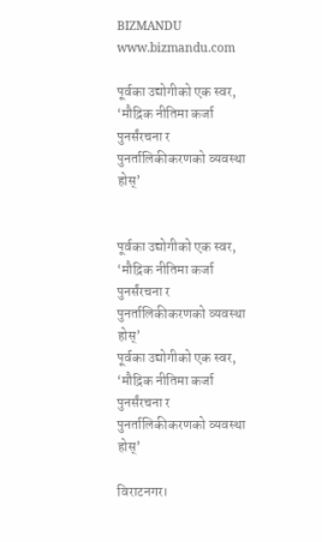BIZMANDU
www.bizmandu.com

पूर्वका उद्योगीको एक स्वर, ‘मौद्रिक नीतिमा कर्जा पुनर्संरचना र पुनर्तालिकीकरणको व्यवस्था होस्’


पूर्वका उद्योगीको एक स्वर, ‘मौद्रिक नीतिमा कर्जा पुनर्संरचना र पुनर्तालिकीकरणको व्यवस्था होस्’
पूर्वका उद्योगीको एक स्वर, ‘मौद्रिक नीतिमा कर्जा पुनर्संरचना र पुनर्तालिकीकरणको व्यवस्था होस्’

विराटनगर।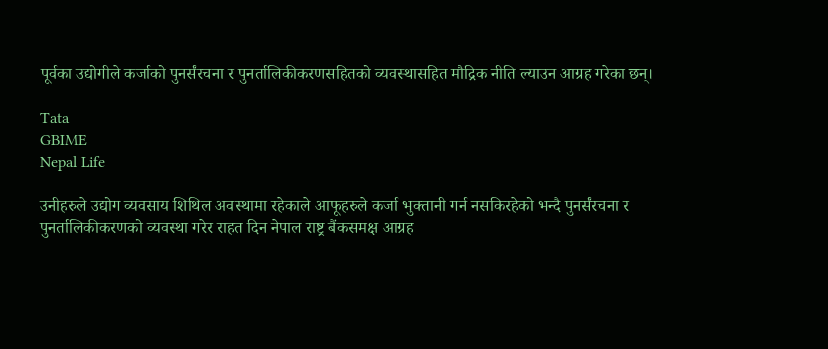पूर्वका उद्योगीले कर्जाको पुनर्संरचना र पुनर्तालिकीकरणसहितको व्यवस्थासहित मौद्रिक नीति ल्याउन आग्रह गरेका छन्।

Tata
GBIME
Nepal Life

उनीहरुले उद्योग व्यवसाय शिथिल अवस्थामा रहेकाले आफूहरुले कर्जा भुक्तानी गर्न नसकिरहेको भन्दै पुनर्संरचना र पुनर्तालिकीकरणको व्यवस्था गरेर राहत दिन नेपाल राष्ट्र बैंकसमक्ष आग्रह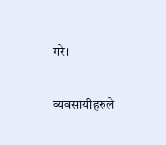गरे।

व्यवसायीहरुले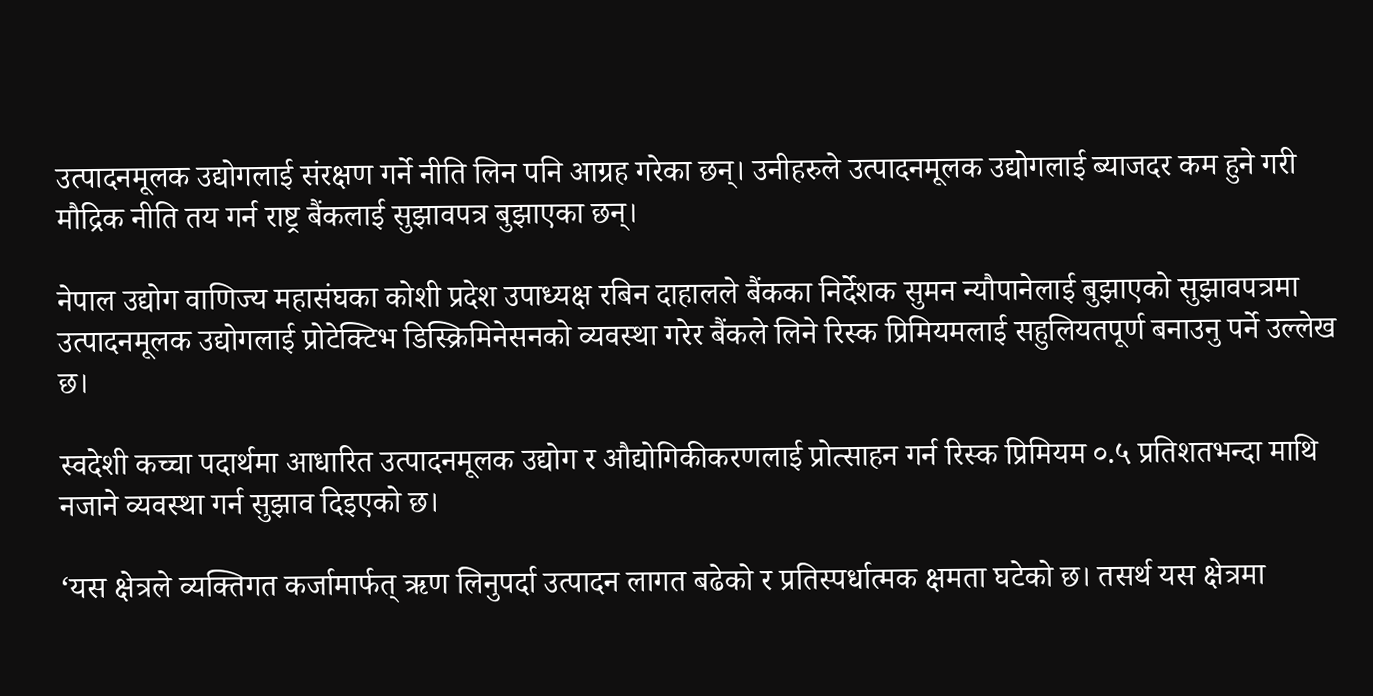उत्पादनमूलक उद्योगलाई संरक्षण गर्ने नीति लिन पनि आग्रह गरेका छन्। उनीहरुले उत्पादनमूलक उद्योगलाई ब्याजदर कम हुने गरी मौद्रिक नीति तय गर्न राष्ट्र बैंकलाई सुझावपत्र बुझाएका छन्।

नेपाल उद्योग वाणिज्य महासंघका कोशी प्रदेश उपाध्यक्ष रबिन दाहालले बैंकका निर्देशक सुमन न्यौपानेलाई बुझाएको सुझावपत्रमा उत्पादनमूलक उद्योगलाई प्रोटेक्टिभ डिस्क्रिमिनेसनको व्यवस्था गरेर बैंकले लिने रिस्क प्रिमियमलाई सहुलियतपूर्ण बनाउनु पर्ने उल्लेख छ।

स्वदेशी कच्चा पदार्थमा आधारित उत्पादनमूलक उद्योग र औद्योगिकीकरणलाई प्रोत्साहन गर्न रिस्क प्रिमियम ०.५ प्रतिशतभन्दा माथि नजाने व्यवस्था गर्न सुझाव दिइएको छ।

‘यस क्षेत्रले व्यक्तिगत कर्जामार्फत् ऋण लिनुपर्दा उत्पादन लागत बढेको र प्रतिस्पर्धात्मक क्षमता घटेको छ। तसर्थ यस क्षेत्रमा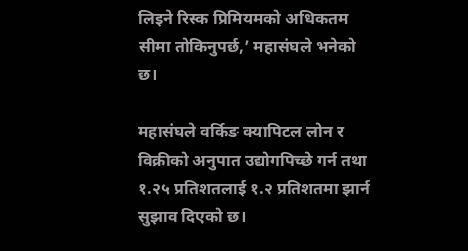लिइने रिस्क प्रिमियमको अधिकतम सीमा तोकिनुपर्छ,’ महासंघले भनेको छ।

महासंघले वर्किङ क्यापिटल लोन र विक्रीको अनुपात उद्योगपिच्छे गर्न तथा १.२५ प्रतिशतलाई १.२ प्रतिशतमा झार्न सुझाव दिएको छ।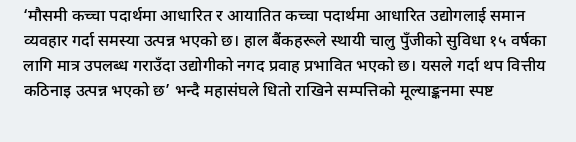‘मौसमी कच्चा पदार्थमा आधारित र आयातित कच्चा पदार्थमा आधारित उद्योगलाई समान व्यवहार गर्दा समस्या उत्पन्न भएको छ। हाल बैंकहरूले स्थायी चालु पुँजीको सुविधा १५ वर्षका लागि मात्र उपलब्ध गराउँदा उद्योगीको नगद प्रवाह प्रभावित भएको छ। यसले गर्दा थप वित्तीय कठिनाइ उत्पन्न भएको छ’ भन्दै महासंघले धितो राखिने सम्पत्तिको मूल्याङ्कनमा स्पष्ट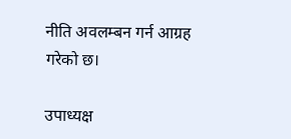नीति अवलम्बन गर्न आग्रह गरेको छ।

उपाध्यक्ष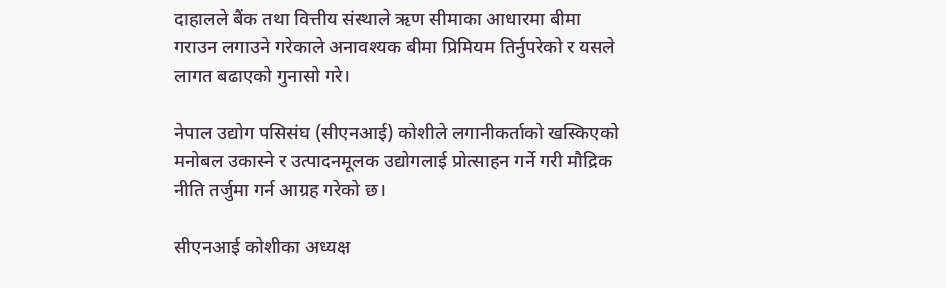दाहालले बैंक तथा वित्तीय संस्थाले ऋण सीमाका आधारमा बीमा गराउन लगाउने गरेकाले अनावश्यक बीमा प्रिमियम तिर्नुपरेको र यसले लागत बढाएको गुनासो गरे।

नेपाल उद्योग पसिसंघ (सीएनआई) कोशीले लगानीकर्ताको खस्किएको मनोबल उकास्ने र उत्पादनमूलक उद्योगलाई प्रोत्साहन गर्ने गरी मौद्रिक नीति तर्जुमा गर्न आग्रह गरेको छ।

सीएनआई कोशीका अध्यक्ष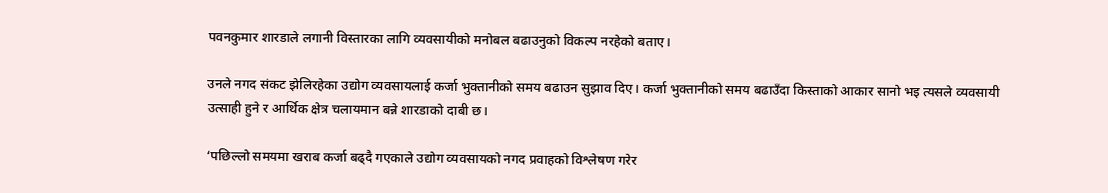पवनकुमार शारडाले लगानी विस्तारका लागि व्यवसायीको मनोबल बढाउनुको विकल्प नरहेको बताए।

उनले नगद संकट झेलिरहेका उद्योग व्यवसायलाई कर्जा भुक्तानीको समय बढाउन सुझाव दिए। कर्जा भुक्तानीको समय बढाउँदा किस्ताको आकार सानो भइ त्यसले व्यवसायी उत्साही हुने र आर्थिक क्षेत्र चलायमान बन्ने शारडाको दाबी छ।

‘पछिल्लो समयमा खराब कर्जा बढ्दै गएकाले उद्योग व्यवसायको नगद प्रवाहको विश्लेषण गरेर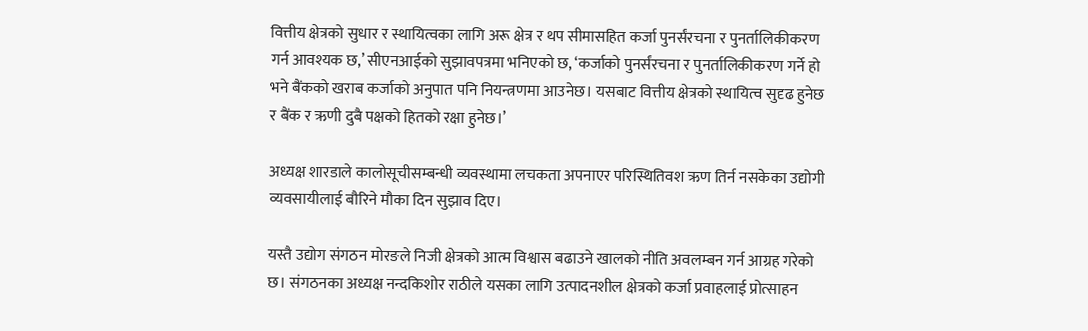वित्तीय क्षेत्रको सुधार र स्थायित्वका लागि अरू क्षेत्र र थप सीमासहित कर्जा पुनर्संरचना र पुनर्तालिकीकरण गर्न आवश्यक छ,’ सीएनआईको सुझावपत्रमा भनिएको छ, ‘कर्जाको पुनर्संरचना र पुनर्तालिकीकरण गर्ने हो भने बैंकको खराब कर्जाको अनुपात पनि नियन्त्रणमा आउनेछ। यसबाट वित्तीय क्षेत्रको स्थायित्व सुदृढ हुनेछ र बैंक र ऋणी दुबै पक्षको हितको रक्षा हुनेछ।’

अध्यक्ष शारडाले कालोसूचीसम्बन्धी व्यवस्थामा लचकता अपनाएर परिस्थितिवश ऋण तिर्न नसकेका उद्योगी व्यवसायीलाई बौरिने मौका दिन सुझाव दिए।

यस्तै उद्योग संगठन मोरङले निजी क्षेत्रको आत्म विश्वास बढाउने खालको नीति अवलम्बन गर्न आग्रह गरेको छ। संगठनका अध्यक्ष नन्दकिशोर राठीले यसका लागि उत्पादनशील क्षेत्रको कर्जा प्रवाहलाई प्रोत्साहन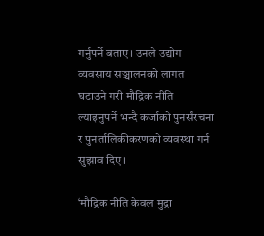गर्नुपर्ने बताए। उनले उद्योग व्यवसाय सञ्चालनको लागत घटाउने गरी मौद्रिक नीति ल्याइनुपर्ने भन्दै कर्जाको पुनर्संरचना र पुनर्तालिकीकरणको व्यवस्था गर्न सुझाव दिए।

‘मौद्रिक नीति केवल मुद्रा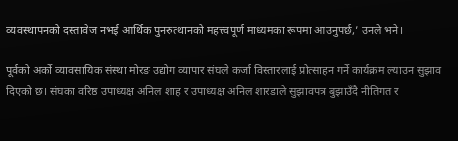व्यवस्थापनको दस्तावेज नभई आर्थिक पुनरुत्थानको महत्त्वपूर्ण माध्यमका रूपमा आउनुपर्छ,’ उनले भने।

पूर्वको अर्को व्यावसायिक संस्था मोरङ उद्योग व्यापार संघले कर्जा विस्तारलाई प्रोत्साहन गर्ने कार्यक्रम ल्याउन सुझाव दिएको छ। संघका वरिष्ठ उपाध्यक्ष अनिल शाह र उपाध्यक्ष अनिल शारडाले सुझावपत्र बुझाउँदै नीतिगत र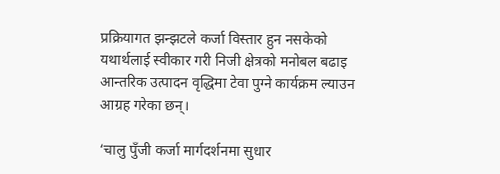प्रक्रियागत झन्झटले कर्जा विस्तार हुन नसकेको यथार्थलाई स्वीकार गरी निजी क्षेत्रको मनोबल बढाइ आन्तरिक उत्पादन वृद्धिमा टेवा पुग्ने कार्यक्रम ल्याउन आग्रह गरेका छन्।

‘चालु पुँजी कर्जा मार्गदर्शनमा सुधार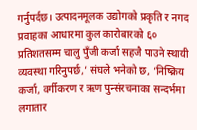गर्नुपर्दछ। उत्पादनमूलक उद्योगको प्रकृति र नगद प्रवाहका आधारमा कुल कारोबारको ६० प्रतिशतसम्म चालु पुँजी कर्जा सहजै पाउने स्थायी व्यवस्था गरिनुपर्छ,’ संघले भनेको छ, ‘निष्क्रिय कर्जा, वर्गीकरण र ऋण पुन्संरचनाका सन्दर्भमा लगातार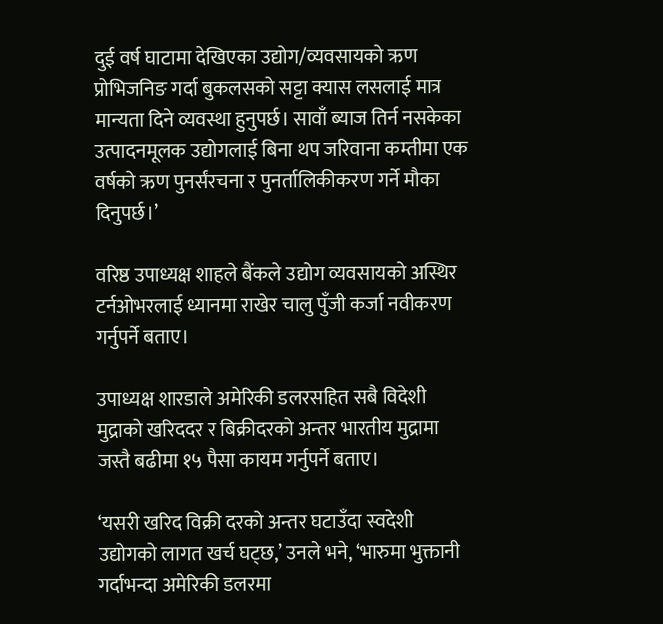दुई वर्ष घाटामा देखिएका उद्योग/व्यवसायको ऋण प्रोभिजनिङ गर्दा बुकलसको सट्टा क्यास लसलाई मात्र मान्यता दिने व्यवस्था हुनुपर्छ। सावाँ ब्याज तिर्न नसकेका उत्पादनमूलक उद्योगलाई बिना थप जरिवाना कम्तीमा एक वर्षको ऋण पुनर्संरचना र पुनर्तालिकीकरण गर्ने मौका दिनुपर्छ।’

वरिष्ठ उपाध्यक्ष शाहले बैंकले उद्योग व्यवसायको अस्थिर टर्नओभरलाई ध्यानमा राखेर चालु पुँजी कर्जा नवीकरण गर्नुपर्ने बताए।

उपाध्यक्ष शारडाले अमेरिकी डलरसहित सबै विदेशी मुद्राको खरिददर र बिक्रीदरको अन्तर भारतीय मुद्रामा जस्तै बढीमा १५ पैसा कायम गर्नुपर्ने बताए।

‘यसरी खरिद विक्री दरको अन्तर घटाउँदा स्वदेशी उद्योगको लागत खर्च घट्छ,’ उनले भने, ‘भारुमा भुक्तानी गर्दाभन्दा अमेरिकी डलरमा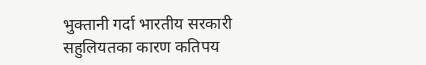भुक्तानी गर्दा भारतीय सरकारी सहुलियतका कारण कतिपय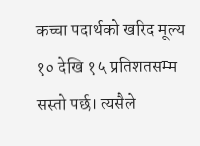कच्चा पदार्थको खरिद मूल्य १० देखि १५ प्रतिशतसम्म सस्तो पर्छ। त्यसैले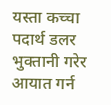यस्ता कच्चा पदार्थ डलर भुक्तानी गरेर आयात गर्न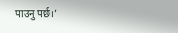पाउनु पर्छ।’